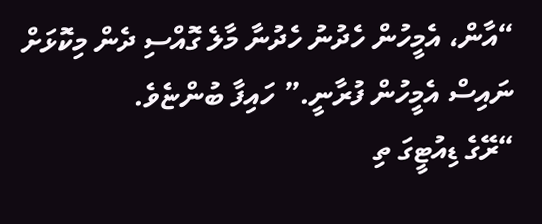“އާން، އެމީހުން ހެދުނު ހެދުނާ މާލެ ގޮއްސި ދެން މިކޮޅަށް ނައިސް އެމީހުން ފުރާނީ.” ހައިފާ ބުންޏެވެ.
“ރޭގެ ޑިއުޓީގަ ތި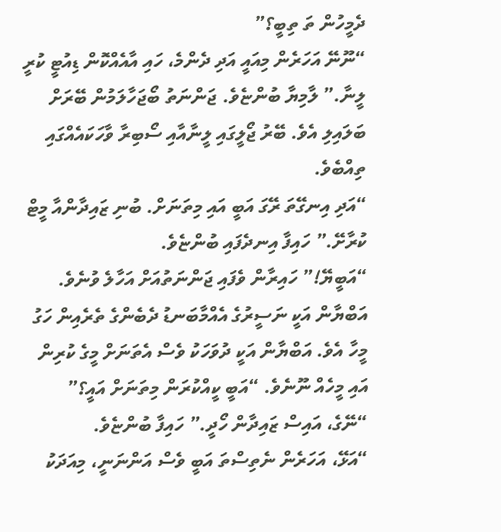ދެމީހުން ތަ ތިބީ؟”
“ނޫނޭ އަހަރެން މިއައީ އަދި ދެންމެ، ހައި އާއެއްކޮން ޑިއުޓީ ކުރީ ލީނާ.” ލާމިޔާ ބުންޏެވެ. ޖަންނަތު ބޯޖަހާލަމުން ބޭރަށް ބަލައިލި އެވެ. ބޭރު ޖޯލީގައި ލީނާއާއި ސޯބިރާ ވާހަކައެއްގައި ތިއްބެވެ.
“އަދި އިނގޭތަ ރޭގަ އަބީ އައި މިތަނަށް. ބުނި ޒައިދާންއާ މީޓް ކުރާށޭ.” ހައިފާ އިނދެފައި ބުންޏެވެ.
“އަބީޔޭ!” ހައިރާން ވެފައި ޖަންނަތުއަށް އަހާލެ ވުނެވެ. އަބްޔާން އަކީ ނަސީރުގެ އެއްމާބަނޑު ދެބެންގެ ތެރެއިން ހަގު މީހާ އެވެ. އަބްޔާން އަކީ ދުވަހަކު ވެސް އެތަނަށް މީގެ ކުރިން އައި މީހެއް ނޫނެވެ. “އަބީ ކީއްކުރަން މިތަނަށް އައީ؟”
“ނޭގެ، އައިސް ޒައިދާން ހޯދީ.” ހައިފާ ބުންޏެވެ.
“އަޅޭ، އަހަރެން ނެތިސްތަ އަބީ ވެސް އަންނަނީ، މިއަދަކު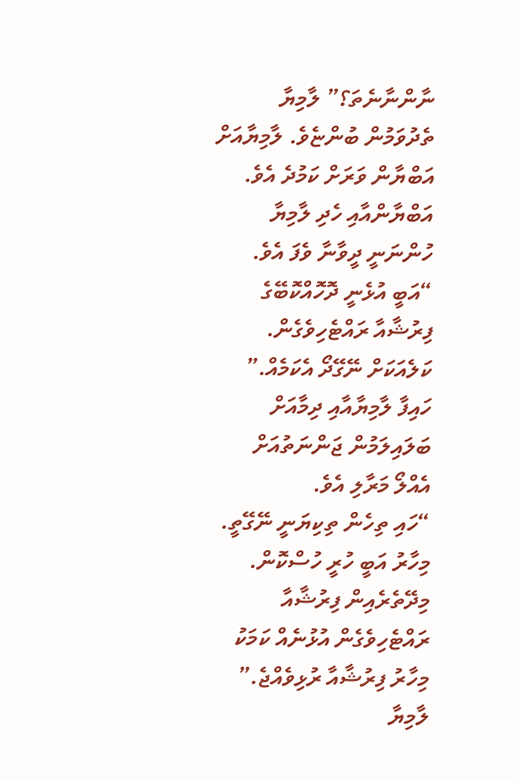ނާންނާނެތަ؟” ލާމިޔާ ތެދުވަމުން ބުންޏެވެ. ލާމިޔާއަށް އަބްޔާން ވަރަށް ކަމުދެ އެވެ. އަބްޔާންއާއި ހެދި ލާމިޔާ ހުންނަނީ ދީވާނާ ވެފަ އެވެ.
“އަބީ އުޅެނީ ދޮހޮއްކޮބޭގެ ފިރުޝާއާ ރައްޓެހިވެގެން. ކަލެއަކަށް ނޭގޭދޯ އެކަމެއް.” ހައިފާ ލާމިޔާއާއި ދިމާއަށް ބަލައިލަމުން ޖަންނަތުއަށް އެއްލޯ މަރާލި އެވެ.
“ހައި ތިހެން ތިކިޔަނީ ނޭގޭތީ. މިހާރު އަބީ ހުރީ ހުސްކޮން. މިދޭތެރެއިން ފިރުޝާއާ ރައްޓެހިވެގެން އުޅުނެއް ކަމަކު މިހާރު ފިރުޝާއާ ރުޅިވެއްޖެ.” ލާމިޔާ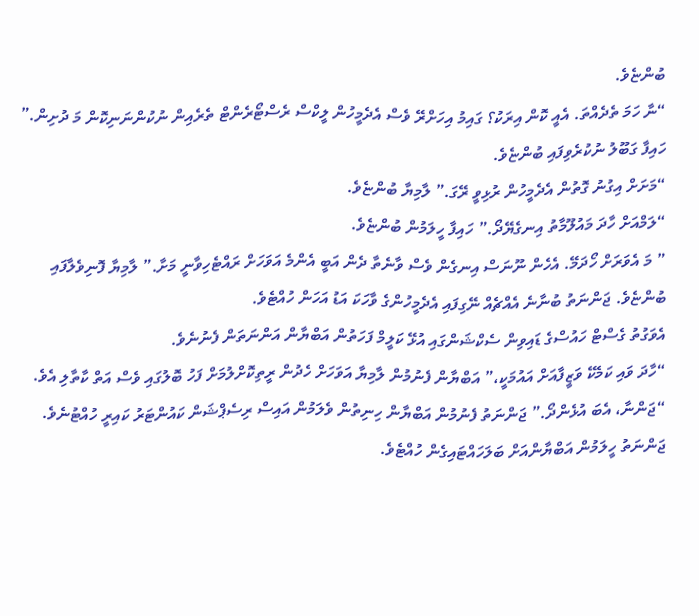ބުންޏެވެ.
“ނާ ހަމަ ތެދެއްތަ. އެއީ ކޮން އިރަކު؟ ގައިމު އިހަށްރޭ ވެސް އެދެމީހުން ލީކްސް ރެސްޓޯރެންޓް ތެރެއިން ނުކުންނަނިކޮން މަ ދުށިން.” ހައިފާ ގަބޫލު ނުކުރެވިފައި ބުންޏެވެ.
“މަށަށް އިގުނު ގޮތުން އެދެމީހުން ރުޅިވީ ރޭގަ.” ލާމިޔާ ބުންޏެވެ.
“ލަމްއަށް ހާދަ މައުލޫމާތު އިނގެޔޭދޯ.” ހައިފާ ހީލަމުން ބުންޏެވެ.
” މަ އެވަރަށް ހޯދަމޭ. އެހެން ނޫނަސް އިނގެން ވެސް ވާނެތާ ދެން އަބީ އެންމެ އަވަހަށް ރައްޓެހިވާނީ މަށާ.” ލާމިޔާ ފޮނިވެލާފައި ބުންޏެވެ. ޖަންނަތު ބުނާނެ އެއްޗެއް ނޭގިފައި އެދެމީހުންގެ ވާހަކަ އަޑު އަހަން ހުއްޓެވެ.
އެވަގުތު ގެސްޓް ހައުސްގެ ޑައިވިން ސެކްޝަންގައި އުޅޭ ކަލީމް ފަހަތުން އަބްޔާން އަންނަތަން ފެނުނެވެ.
“ހާދަ ވައި ކަމެކޭ ވަޒީފާއަށް އައުމަކީ،” އަބްޔާން ފެނުމުން ލާމިޔާ އަވަހަށް ހެދުން ރީތިކޮށްލުމަށް ފަހު ބޮލުގައި ވެސް އަތް ކާތާލި އެވެ. “ޖަންނާ، އެބަ އުޅެންދޯ.” ޖަންނަތު ފެނުމުން އަބްޔާން ހިނިތުން ވެލަމުން އައިސް ރިސެޕްޝަން ކައުންޓަރު ކައިރީ ހުއްޓުނެވެ.
ޖަންނަތު ހީލަމުން އަބްޔާންއަށް ބަލަހައްޓައިގެން ހުއްޓެވެ.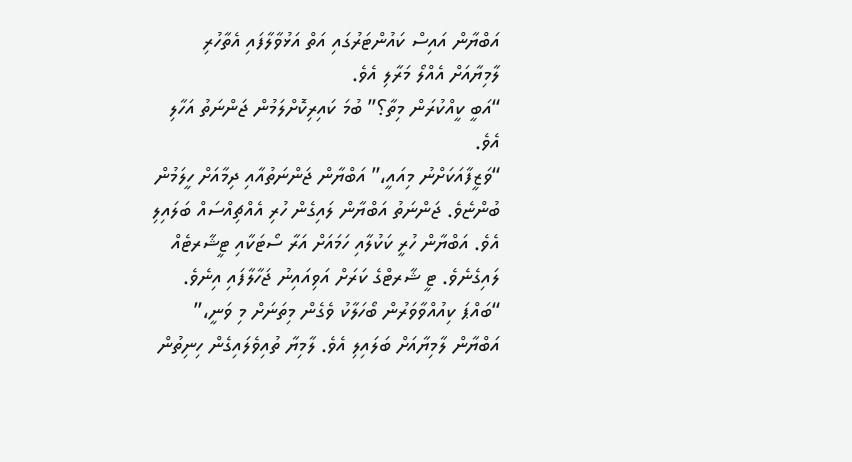އަބްޔާން އައިސް ކައުންޓަރުގައި އަތް އަޅުވާލާފައި އެތާހުރި ލާމިޔާއަށް އެއްލޯ މަރާލި އެވެ.
“އަބީ ކީއްކުރަން މިތާ؟” ބުމަ ކައިރިކޮށްލަމުން ޖަންނަތު އަހާލި އެވެ.
“ވަޒީފާއަކަށްނު މިއައީ،” އަބްޔާން ޖަންނަތުއާއި ދިމާއަށް ހީލަމުން ބުންޏެވެ. ޖަންނަތު އަބްޔާން ލައިގެން ހުރި އެއްޗިއްސައް ބަލައިލި އެވެ. އަބްޔާން ހުރީ ކަކުލާއި ހަމައަށް އަރާ ސޯޓަކާއި ޓީޝާރޓެއް ލައިގެނެވެ. ޓީ ޝާރޓްގެ ކަރަށް އަވިއައިނު ޖަހާލާފައި އިނެވެ. “ބައްޕަ ކިއުއްވާވަރުން ބޯހަލާކު ވެގެން މިތަނަށް މި ވަނީ،” އަބްޔާން ލާމިޔާއަށް ބަލައިލި އެވެ. ލާމިޔާ ތުއިވެލައިގެން ހިނިތުން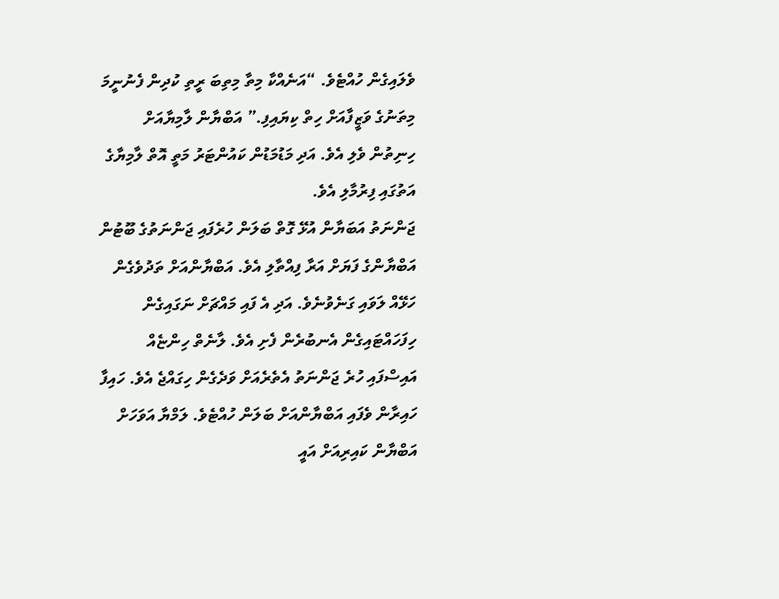ވެލައިގެން ހުއްޓެވެ. “އަނެއްކާ މިތާ މިތިބަ ރީތި ކުދިން ފެނުނީމަ މިތަނުގެ ވަޒީފާއަށް ހިތް ކިޔައިފި.” އަބްޔާން ލާމިޔާއަށް ހިނިތުން ވެލި އެވެ. އަދި މަޑުމަޑުން ކައުންޓަރު މަތީ އޮތް ލާމިޔާގެ އަތުގައި ފިރުމާލި އެވެ.
ޖަންނަތު އަބަޔާން އުޅޭ ގޮތް ބަލަން ހުރެފައި ޖަންނަތުގެ ބޫޓުން އަބްޔާންގެ ފަޔަށް އަރާ ފިއްތާލި އެވެ. އަބްޔާންއަށް ތަދުވެގެން ހަޅޭއް ލަވައި ގަނެވުނެވެ. އަދި އެ ފައި މައްޗަށް ނަގައިގެން ހިފަހައްޓައިގެން އެނބުރެން ފެށި އެވެ. ލާނެތް ހިންޏެއް އައިސްފައި ހުރެ ޖަންނަތު އެތެރެއަށް ވަދެގެން ހިގައްޖެ އެވެ. ހައިފާ ހައިރާން ވެފައި އަބްޔާންއަށް ބަލަން ހުއްޓެވެ. ލަމްޔާ އަވަހަށް އަބްޔާން ކައިރިއަށް އައީ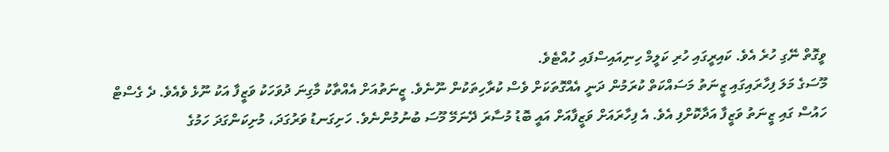ވީގޮތް ނޭގި ހުރެ އެވެ. ކައިރީގައި ހުރި ކަލީމް ހިނިއައިސްފައި ހުއްޓެވެ.
މޫސަގެ މަލަ ފިހާރައިގައި ޒީނަތު މަސައްކަތް ކުރަމުން ދަނީ އެއްގޮތަކަށް ވެސް ކުރާހިތަކުން ނޫނެވެ. ޒީނަތުއަށް އެއްތާކު މާގިނަ ދުވަހަކު ވަޒީފާ އަކު ނޫޅެ ވެއެވެ. ދެ ގެސްޓް ހައުސް ގައި ޒީނަތު ވަޒީފާ އަދާކޮށްފި އެވެ. އެ ފިހާރައަށް ވަޒީފާއަށް އައީ ބޮޑު މުސާރަ ދޭނަމޭ މޫސަ ބުނުމުންނެވެ. ހަށިގަނޑު ވަރުގަދަ، މުށިކަންގަދަ ހަމުގެ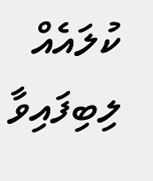ކުލައެއް ލިބިފައިވާ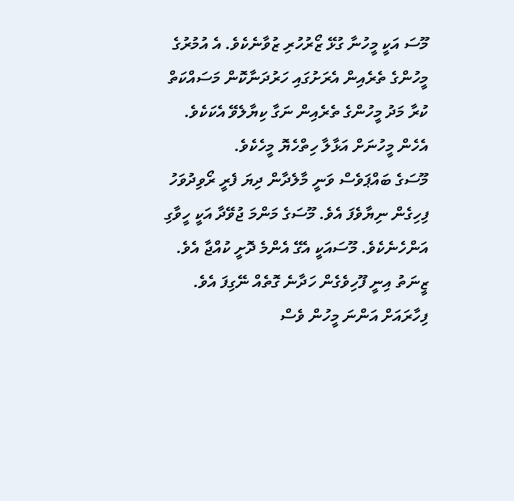މޫސަ އަކީ މީހުނާ ގުޅޭ ޒޯރުހުރި ޒުވާނެކެވެ. އެ އުމުރުގެ މީހުންގެ ތެރެއިން އެރަށުގައި ހަރުދަނާކޮން މަސައްކަތް ކުރާ މަދު މީހުންގެ ތެރެއިން ނަގާ ކިޔާލެވޭ އެކަކެވެ. އެހެން މީހުނަށް އަޅާލާ ހިތްހެޔޮ މީހެކެވެ.
މޫސަގެ ބައްޕަވެސް ވަނީ މާލެދާން ދިޔަ ފެރީ ރޯވިދުވަހު ފިހިގެން ނިޔާވެފަ އެވެ. މޫސަގެ މަންމަ ޖުވޭދާ އަކީ ހީވާގި އަންހެނެކެވެ. މޫސައަކީ އެގޭ އެންމެ ދޮށީ ކުއްޖާ އެވެ.
ޒީނަތު އިނީ ފޫހިވެގެން ހަދާނެ ގޮތެއް ނޭގިފަ އެވެ. ފިހާރައަށް އަންނަ މީހުން ވެސް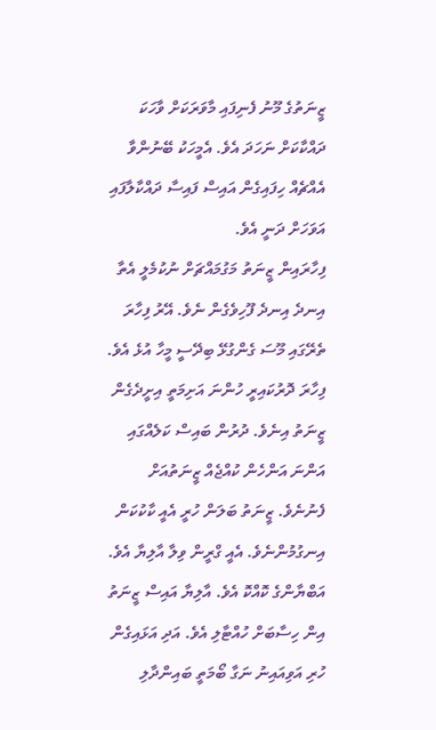ޒީނަތުގެ މޫނު ފެނިފައި މާވަރަކަށް ވާހަކަ ދައްކާކަށް ނަހަދަ އެވެ. އެމީހަކު ބޭނުންވާ އެއްޗެއް ހިފައިގެން އައިސް ފައިސާ ދައްކާލާފައި އަވަހަށް ދަނީ އެވެ.
ފިހާރައިން ޒީނަތު މަގުމައްޗަށް ނުކުމެލީ އެތާ އިނދެ އިނދެ ފޫހިވެގެން ނެވެ. އޭރު ފިހާރަ ތެރޭގައި މޫސަ ގެންގުޅޭ ބިދޭސީ މީހާ އުޅެ އެވެ. ފިހާރަ ދޮރުކައިރީ ހުންނަ އަށިމަތީ އިށީދެގެން ޒީނަތު އިނެވެ. ދުރުން ބައިސް ކަލެއްގައި އަންނަ އަންހެން ކުއްޖެއް ޒީނަތުއަށް ފެނުނެވެ. ޒީނަތު ބަލަން ހުރީ އެއީ ކާކުކަން އިނގުމުންނެވެ. އެއީ ގްރީން ވިލާ އާލިޔާ އެވެ. އަބްޔާންގެ ކޮއްކޮ އެވެ. އާލިޔާ އައިސް ޒީނަތު އިން ހިސާބަށް ހުއްޓާލި އެވެ. އަދި އަޅައިގެން ހުރި އަވިއައިނު ނަގާ ބޯމަތީ ބައިންދާލި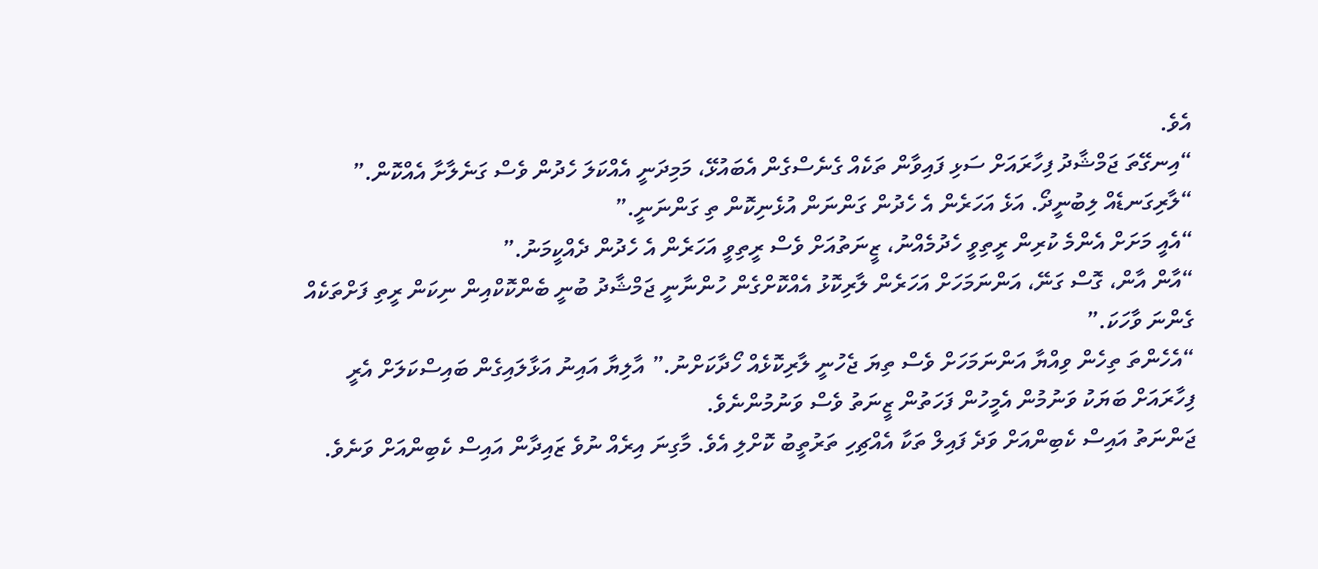އެވެ.
“އިނގޭތަ ޖަމްޝާދު ފިހާރައަށް ސަޅި ފައިވާން ތަކެއް ގެނެސްގެން އެބައުޅޭ، މަމިދަނީ އެއްކަލަ ހެދުން ވެސް ގަނެލާށާ އެއްކޮން.”
“ލާރިގަނޑެއް ލިބުނީދޯ. އަޅެ އަހަރެން އެ ހެދުން ގަންނަން އުޅެނިކޮން ތި ގަންނަނީ.”
“އެއީ މަށަށް އެންމެ ކުރިން ރީތިވީ ހެދުމެއްނު، ޒީނަތުއަށް ވެސް ރީތިވީ އަހަރެން އެ ހެދުން ދެއްކީމަނު.”
“އާން އާން، ގޮސް ގަނޭ، އަންނަމަހަށް އަހަރެން ލާރިކޮޅު އެއްކޮށްގެން ހުންނާނީ ޖަމްޝާދު ބުނީ ބެންކޮކްއިން ނިކަން ރީތި ފަށްތަކެއް ގެންނަ ވާހަކަ.”
“އެހެންތަ ތިހެން ވިއްޔާ އަންނަމަހަށް ވެސް ތިޔަ ޖެހުނީ ލާރިކޮޅެއް ހޯދާކަށްނު.” އާލިޔާ އައިނު އަޅާލައިގެން ބައިސްކަލަށް އެރީ ފިހާރައަށް ބަޔަކު ވަނުމުން އެމީހުން ފަހަތުން ޒީނަތު ވެސް ވަނުމުންނެވެ.
ޖަންނަތު އައިސް ކެބިންއަށް ވަދެ ފައިލް ތަކާ އެއްޗިހި ތަރުތީބު ކޮށްލި އެވެ. މާގިނަ އިރެއް ނުވެ ޒައިދާން އައިސް ކެބިންއަށް ވަނެވެ.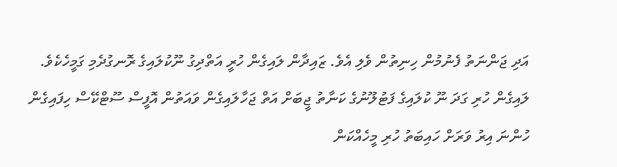އަދި ޖަންނަތު ފެނުމުން ހިނިތުން ވެލި އެވެ. ޒައިދާން ލައިގެން ހުރީ އަތްދިގު ނޫކުލައިގެ ރޮނގުދެމި ގަމީހެކެވެ. ލައިގެން ހުރި ގަދަ ނޫ ކުލައިގެ ފަޓުލޫނުގެ ކަނާތު ޖީބަށް އަތް ޖަހާލައިގެން ވައަތުން އޮފީސް ސޫޓްކޭސް ހިފައިގެން ހުންނަ އިރު ވަރަށް ހައިބަތު ހުރި މީހެއްކަން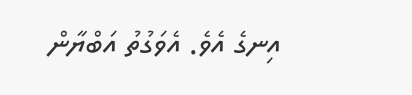އިނގެ އެވެ. އެވަގުތު އަބްޔާން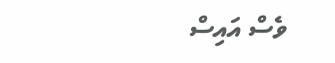ވެސް އައިސް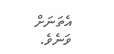އެތަނަށް ވަނެވެ.